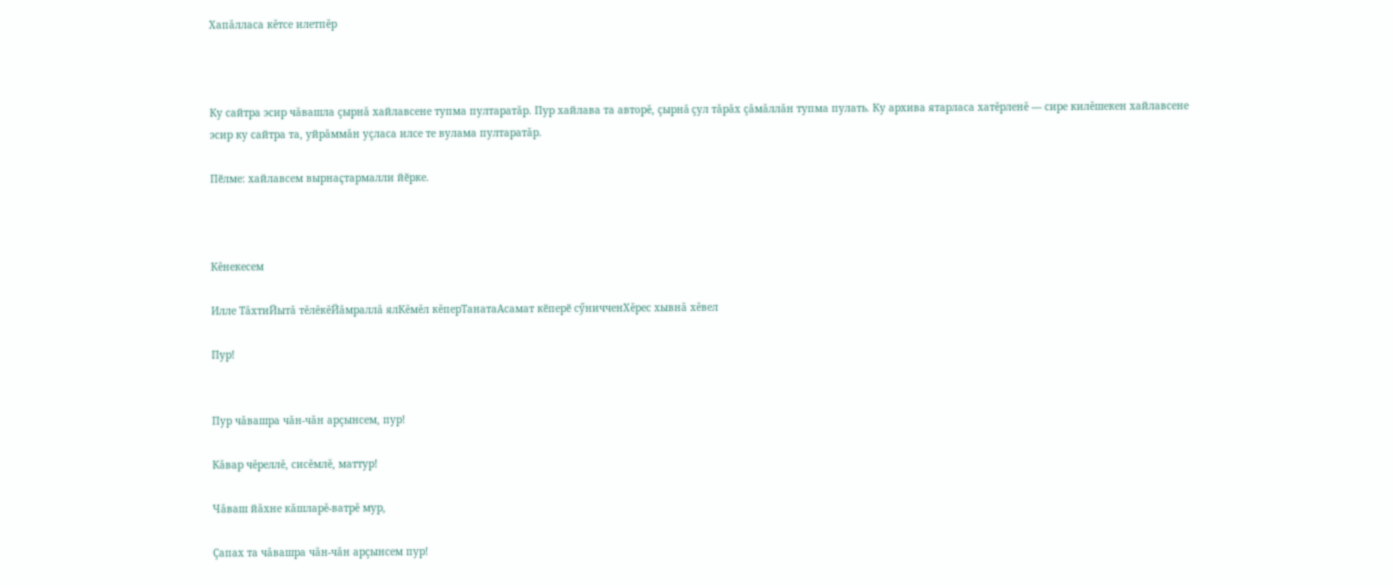Хапăлласа кĕтсе илетпĕр



Ку сайтра эсир чăвашла çырнă хайлавсене тупма пултаратăр. Пур хайлава та авторĕ, çырнă çул тăрăх çăмăллăн тупма пулать. Ку архива ятарласа хатĕрленĕ — сире килĕшекен хайлавсене эсир ку сайтра та, уйрăммăн уçласа илсе те вулама пултаратăр.

Пӗлме: хайлавсем вырнаҫтармалли йӗрке.



Кĕнекесем

Илле ТăхтиЙытă тĕлĕкĕЙăмраллă ялКĕмĕл кĕперТанатаАсамат кӗперӗ сӳничченХĕрес хывнă хĕвел

Пур!


Пур чăвашра чăн-чăн арçынсем, пур!

Кăвар чĕреллĕ, сисĕмлĕ, маттур!

Чăваш йăхне кăшларĕ-ватрĕ мур,

Çапах та чăвашра чăн-чăн арçынсем пур!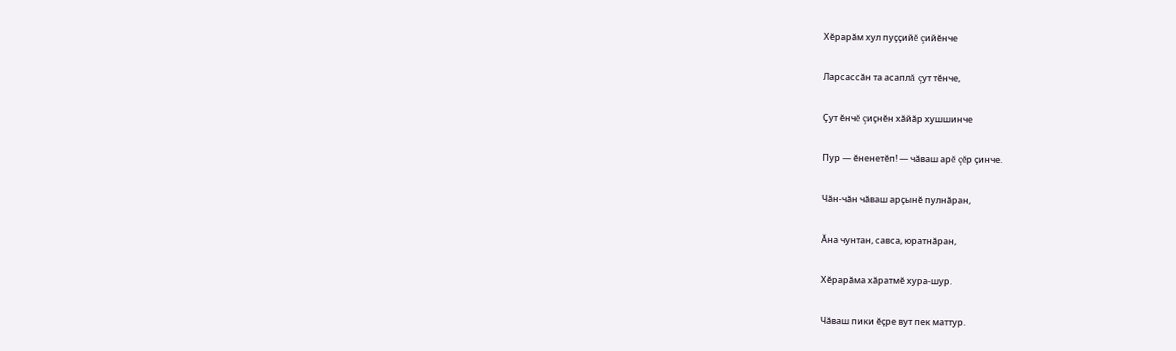Хĕрарăм хул пуççийĕ çийĕнче

Ларсассăн та асаплă çут тĕнче,

Çут ĕнчĕ çиçнĕн хăйăр хушшинче

Пур — ĕненетĕп! — чăваш арĕ çĕр çинче.

Чăн-чăн чăваш арçынĕ пулнăран,

Ăна чунтан, савса, юратнăран,

Хĕрарăма хăратмĕ хура-шур.

Чăваш пики ĕçре вут пек маттур.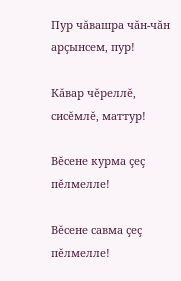Пур чăвашра чăн-чăн арçынсем, пур!

Кăвар чĕреллĕ, сисĕмлĕ, маттур!

Вĕсене курма çеç пĕлмелле!

Вĕсене савма çеç пĕлмелле!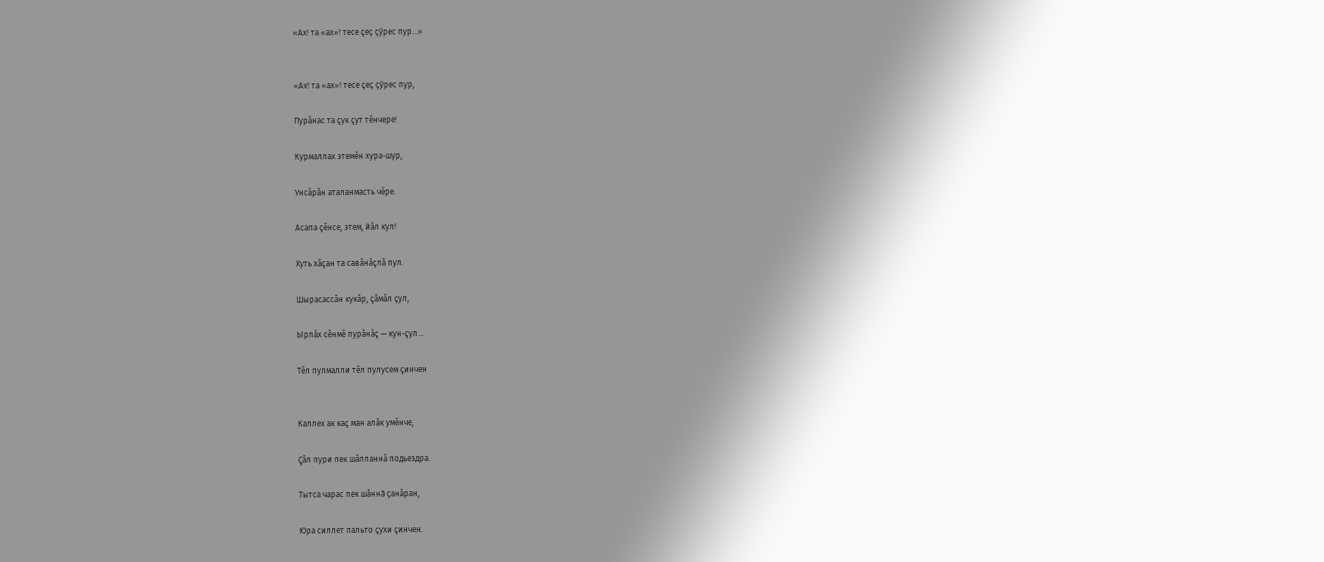«Ах! та «ах»! тесе çеç çӳрес пур...»


«Ах! та «ах»! тесе çеç çӳрес пур,

Пурăнас та çук çут тĕнчере!

Курмаллах этемĕн хура-шур,

Унсăрăн аталанмасть чĕре.

Асапа çĕнсе, этем, йăл кул!

Хуть хăçан та савăнăçлă пул.

Шырасассăн кукăр, çăмăл çул,

Ырлăх сĕнмĕ пурăнăç — кун-çул...

Тĕл пулмалли тĕл пулусем çинчен


Каллех ак каç ман алăк умĕнче,

Çăл пури пек шăпланнă подьездра.

Тытса чарас пек шăннă çанăран,

Юра силлет пальто çухи çинчен.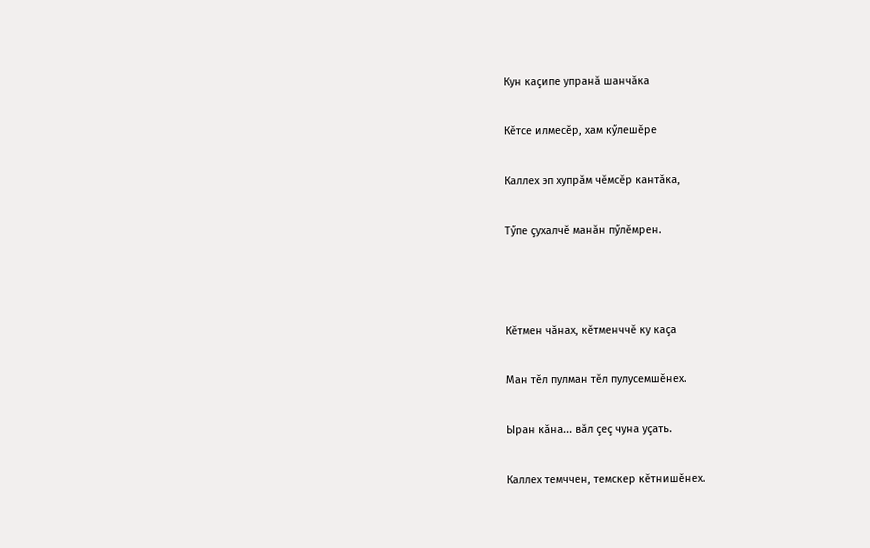Кун каçипе упранă шанчăка

Кĕтсе илмесĕр, хам кӳлешĕре

Каллех эп хупрăм чĕмсĕр кантăка,

Тӳпе çухалчĕ манăн пӳлĕмрен.



Кĕтмен чăнах, кĕтменччĕ ку каçа

Ман тĕл пулман тĕл пулусемшĕнех.

Ыран кăна... вăл çеç чуна уçать.

Каллех темччен, темскер кĕтнишĕнех.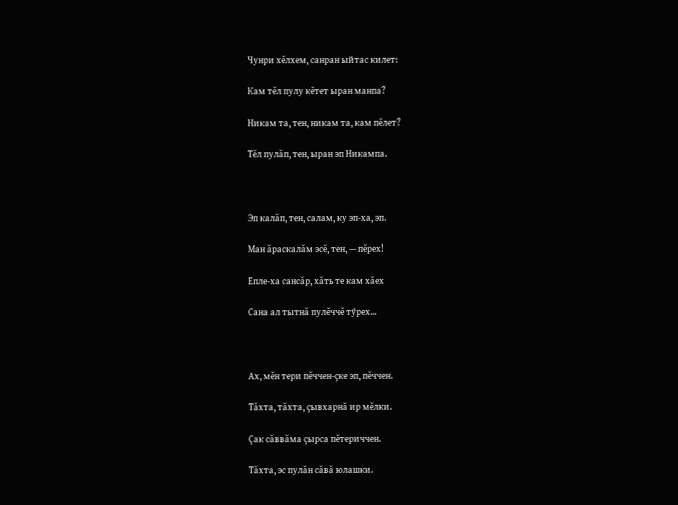Чунри хĕлхем, санран ыйтас килет:

Кам тĕл пулу кĕтет ыран манпа?

Никам та, тен, никам та, кам пĕлет?

Тĕл пулăп, тен, ыран эп Никампа.



Эп калăп, тен, салам, ку эп-ха, эп.

Ман ăраскалăм эсĕ, тен, — пĕрех!

Епле-ха сансăр, хăть те кам хăех

Сана ал тытнă пулĕччĕ тӳрех...



Ах, мĕн тери пĕччен-çке эп, пĕччен.

Тăхта, тăхта, çывхарнă ир мĕлки.

Çак сăввăма çырса пĕтериччен.

Тăхта, эс пулăн сăвă юлашки.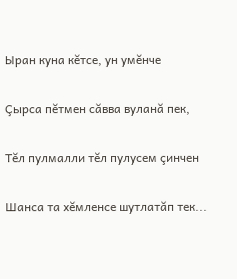Ыран куна кĕтсе, ун умĕнче

Çырса пĕтмен сăвва вуланă пек,

Тĕл пулмалли тĕл пулусем çинчен

Шанса та хĕмленсе шутлатăп тек...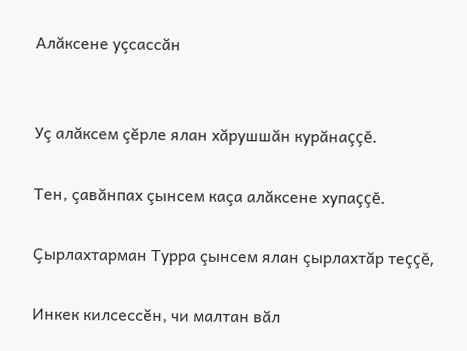Алăксене уçсассăн


Уç алăксем çĕрле ялан хăрушшăн курăнаççĕ.

Тен, çавăнпах çынсем каçа алăксене хупаççĕ.

Çырлахтарман Турра çынсем ялан çырлахтăр теççĕ,

Инкек килсессĕн, чи малтан вăл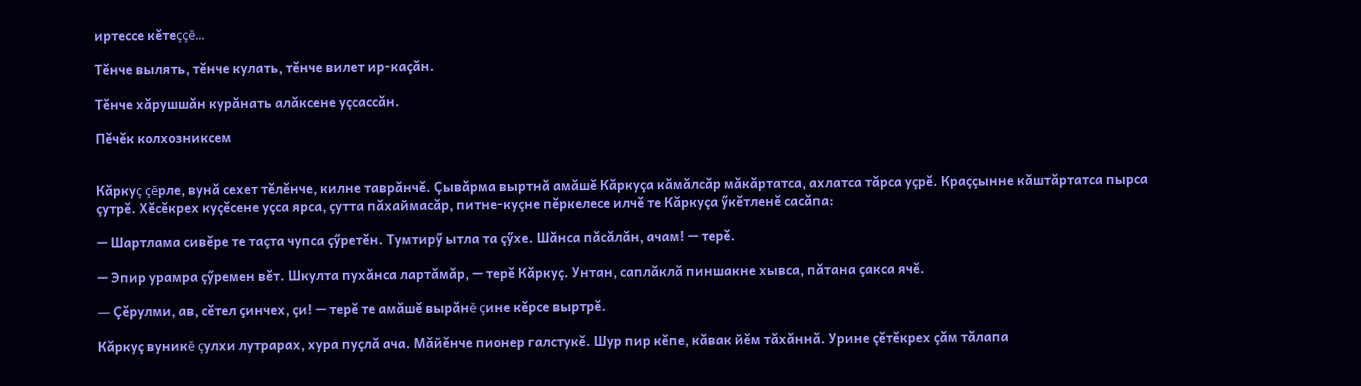иртессе кĕтеççĕ...

Тĕнче вылять, тĕнче кулать, тĕнче вилет ир-каçăн.

Тĕнче хăрушшăн курăнать алăксене уçсассăн.

Пĕчĕк колхозниксем


Кăркуç çĕрле, вунă сехет тĕлĕнче, килне таврăнчĕ. Çывăрма выртнă амăшĕ Кăркуçа кăмăлсăр мăкăртатса, ахлатса тăрса уçрĕ. Краççынне кăштăртатса пырса çутрĕ. Хĕсĕкрех куçĕсене уçса ярса, çутта пăхаймасăр, питне-куçне пĕркелесе илчĕ те Кăркуçа ӳкĕтленĕ сасăпа:

— Шартлама сивĕре те таçта чупса çӳретĕн. Тумтирӳ ытла та çӳхе. Шăнса пăсăлăн, ачам! — терĕ.

— Эпир урамра çӳремен вĕт. Шкулта пухăнса лартăмăр, — терĕ Кăркуç. Унтан, саплăклă пиншакне хывса, пăтана çакса ячĕ.

— Çĕрулми, ав, сĕтел çинчех, çи! — терĕ те амăшĕ вырăнĕ çине кĕрсе выртрĕ.

Кăркуç вуникĕ çулхи лутрарах, хура пуçлă ача. Мăйĕнче пионер галстукĕ. Шур пир кĕпе, кăвак йĕм тăхăннă. Урине çĕтĕкрех çăм тăлапа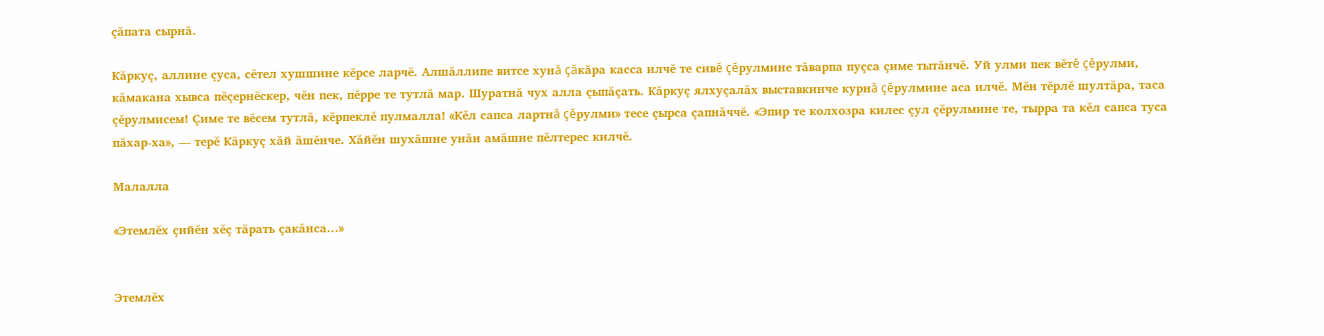çăпата сырнă.

Кăркуç, аллине çуса, сĕтел хушшине кĕрсе ларчĕ. Алшăллипе витсе хунă çăкăра касса илчĕ те сивĕ çĕрулмине тăварпа пуçса çиме тытăнчĕ. Уй улми пек вĕтĕ çĕрулми, кăмакана хывса пĕçернĕскер, чĕн пек, пĕрре те тутлă мар. Шуратнă чух алла çыпăçать. Кăркуç ялхуçалăх выставкинче курнă çĕрулмине аса илчĕ. Мĕн тĕрлĕ шултăра, таса çĕрулмисем! Çиме те вĕсем тутлă, кĕрпеклĕ пулмалла! «Кĕл сапса лартнă çĕрулми» тесе çырса çапнăччĕ. «Эпир те колхозра килес çул çĕрулмине те, тырра та кĕл сапса туса пăхар-ха», — терĕ Кăркуç хăй ăшĕнче. Хăйĕн шухăшне унăн амăшне пĕлтерес килчĕ.

Малалла

«Этемлĕх çийĕн хĕç тăрать çакăнса...»


Этемлĕх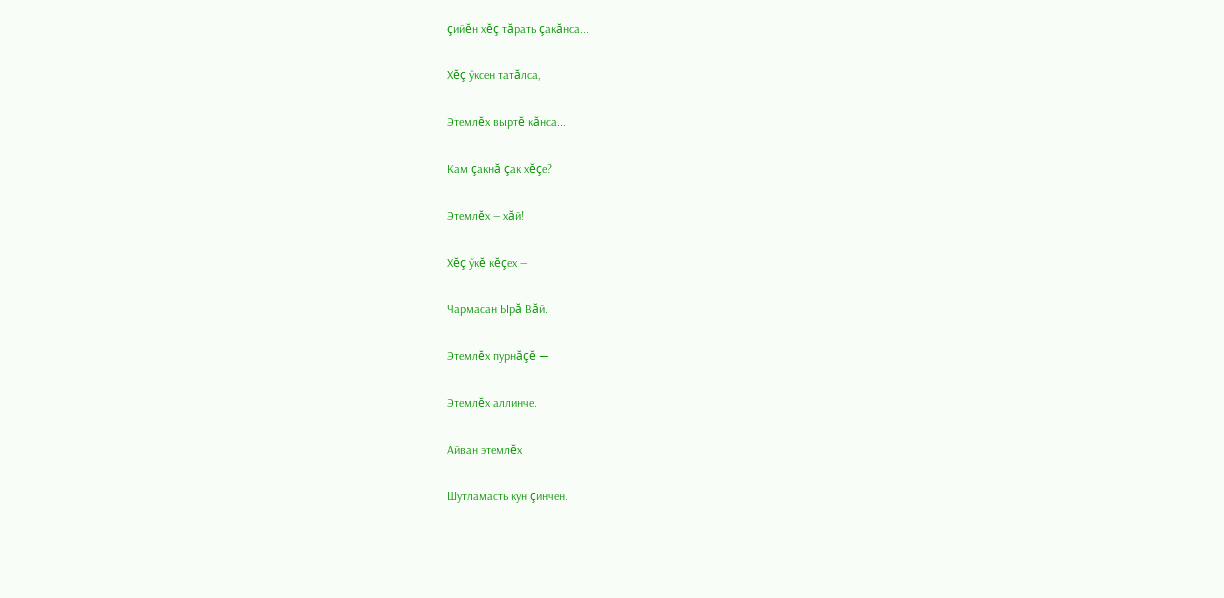çийĕн хĕç тăрать çакăнса...

Хĕç ӳксен татăлса,

Этемлĕх выртĕ кăнса...

Кам çакнă çак хĕçе?

Этемлĕх — хăй!

Хĕç ӳкĕ кĕçех —

Чармасан Ырă Вăй.

Этемлĕх пурнăçĕ —

Этемлĕх аллинче.

Айван этемлĕх

Шутламасть кун çинчен.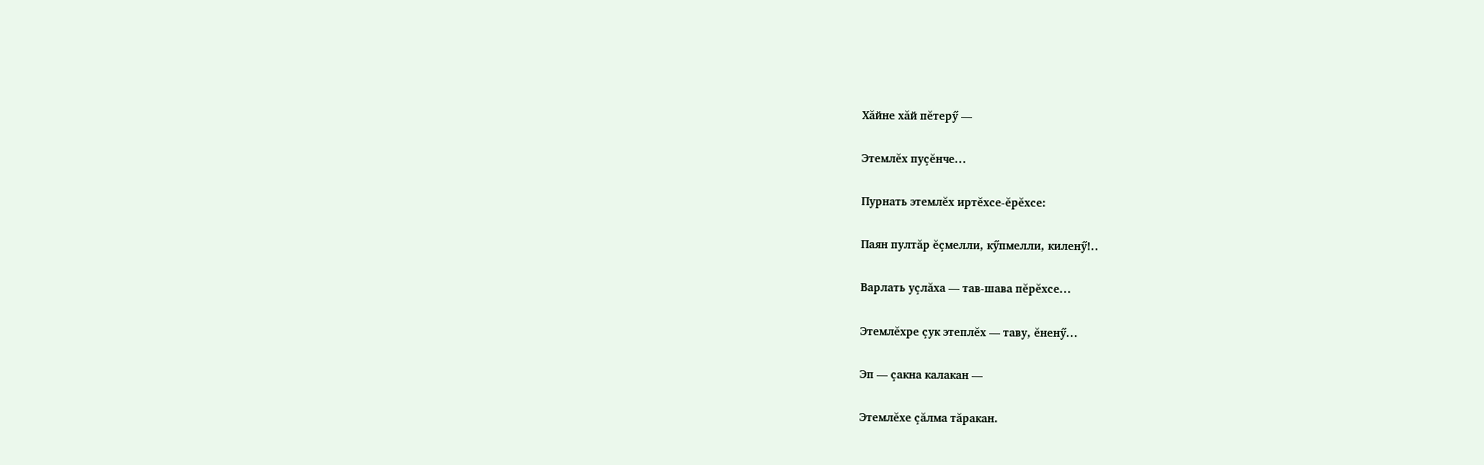Хăйне хăй пĕтерӳ —

Этемлĕх пуçĕнче...

Пурнать этемлĕх иртĕхсе-ĕрĕхсе:

Паян пултăр ĕçмелли, кӳпмелли, киленӳ!..

Варлать уçлăха — тав-шава пĕрĕхсе...

Этемлĕхре çук этеплĕх — таву, ĕненӳ...

Эп — çакна калакан —

Этемлĕхе çăлма тăракан.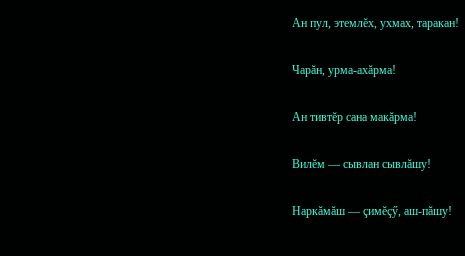Ан пул, этемлĕх, ухмах, таракан!

Чарăн, урма-ахăрма!

Ан тивтĕр сана макăрма!

Вилĕм — сывлан сывлăшу!

Наркăмăш — çимĕçӳ, аш-пăшу!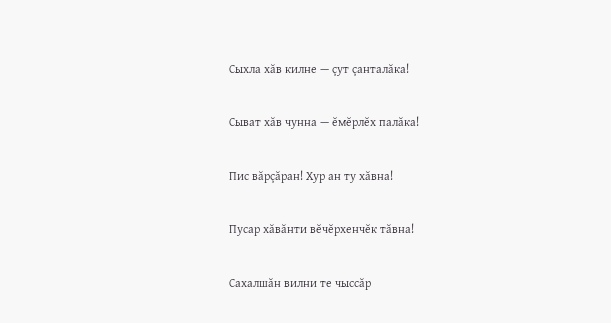Сыхла хăв килне — çут çанталăка!

Сыват хăв чунна — ĕмĕрлĕх палăка!

Пис вăрçăран! Хур ан ту хăвна!

Пусар хăвăнти вĕчĕрхенчĕк тăвна!

Сахалшăн вилни те чыссăр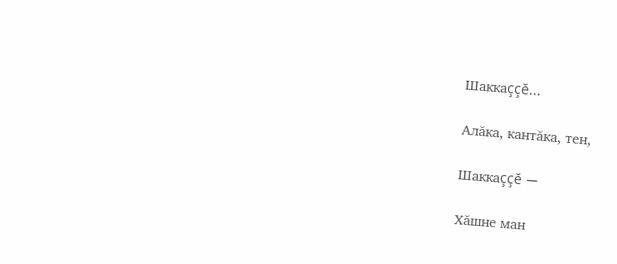Шаккаççĕ...

Алăка, кантăка, тен,

Шаккаççĕ —

Хăшне ман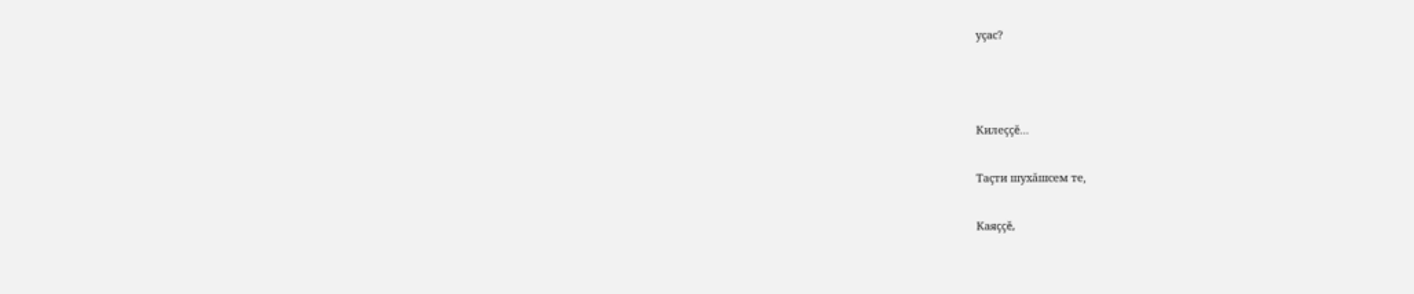уçас?



Килеççĕ...

Таçти шухăшсем те,

Каяççĕ,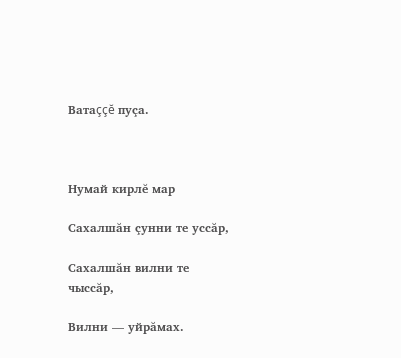Ватаççĕ пуçа.



Нумай кирлĕ мар

Сахалшăн çунни те уссăр,

Сахалшăн вилни те чыссăр,

Вилни — уйрăмах.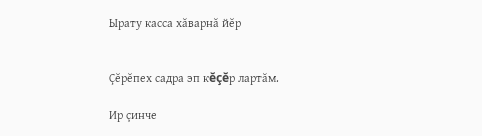Ырату касса хăварнă йĕр


Çĕрĕпех садра эп кĕçĕр лартăм.

Ир çинче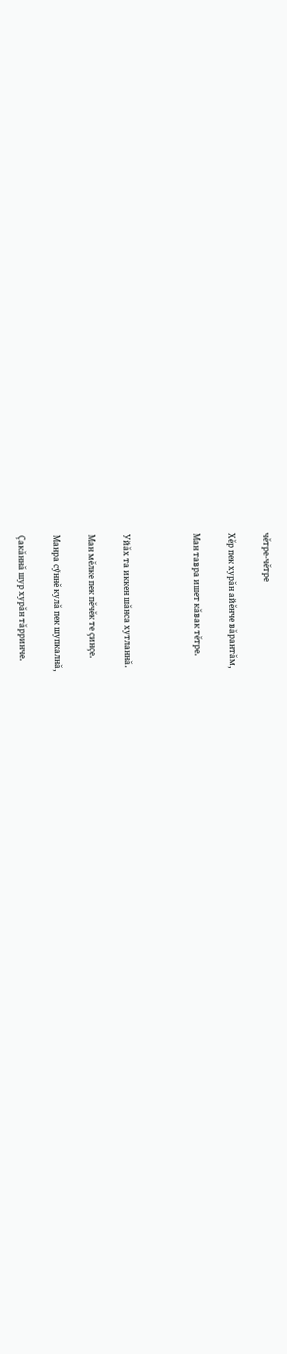чĕтре-чĕтре

Хĕр пек хурăн айĕнче вăрантăм,

Ман тавра ишет кăвак тĕтре.



Уйăх та иккен шăнса хутланнă.

Ман мĕлке пек пĕчĕк те çинçе.

Манра сӳннĕ кулă пек шупкалнă,

Çакăннă шур хурăн тăрринче.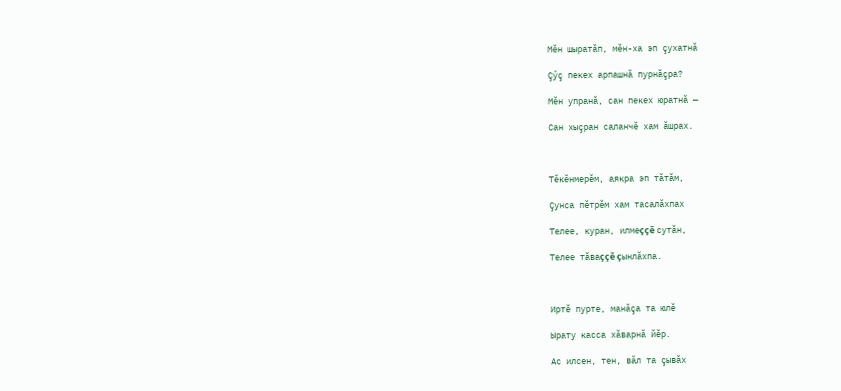Мĕн шыратăп, мĕн-ха эп çухатнă

Çӳç пекех арпашнă пурнăçра?

Мĕн упранă, сан пекех юратнă —

Сан хыçран саланчĕ хам ăшрах.



Тĕкĕнмерĕм, аякра эп тăтăм,

Çунса пĕтрĕм хам тасалăхпах

Телее, куран, илмеççĕ сутăн,

Телее тăваççĕ çынлăхпа.



Иртĕ пурте, манăçа та юлĕ

Ырату касса хăварнă йĕр.

Ас илсен, тен, вăл та çывăх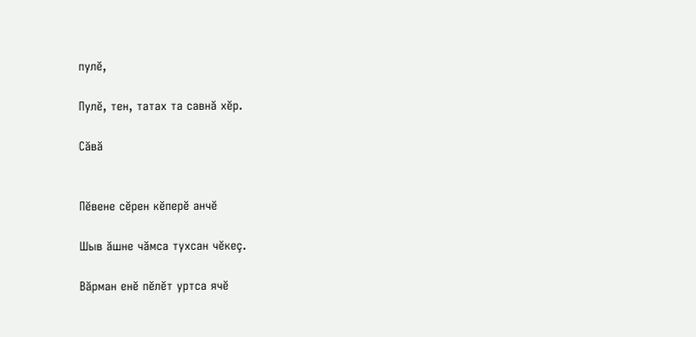пулĕ,

Пулĕ, тен, татах та савнă хĕр.

Сăвă


Пĕвене сĕрен кĕперĕ анчĕ

Шыв ăшне чăмса тухсан чĕкеç.

Вăрман енĕ пĕлĕт уртса ячĕ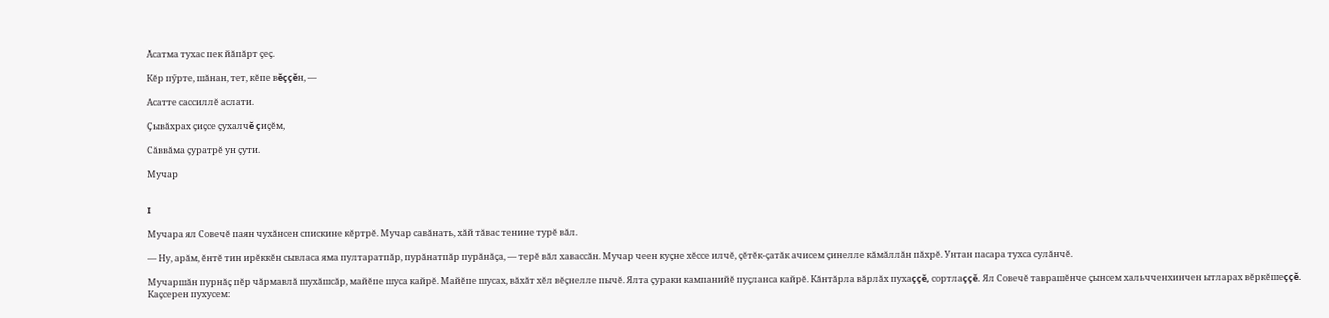Ăсатма тухас пек йăпăрт çеç.

Кĕр пӳрте, шăнан, тет, кĕпе вĕççĕн, —

Асатте сассиллĕ аслати.

Çывăхрах çиçсе çухалчĕ çиçĕм,

Сăввăма çуратрĕ ун çути.

Мучар


I

Мучара ял Совечĕ паян чухăнсен спискине кĕртрĕ. Мучар савăнать, хăй тăвас тенине турĕ вăл.

— Ну, арăм, ĕнтĕ тин ирĕккĕн сывласа яма пултаратпăр, пурăнатпăр пурăнăçа, — терĕ вăл хавассăн. Мучар чеен куçне хĕссе илчĕ, çĕтĕк-çатăк ачисем çинелле кăмăллăн пăхрĕ. Унтан пасара тухса сулăнчĕ.

Мучаршăн пурнăç пĕр чăрмавлă шухăшсăр, майĕпе шуса кайрĕ. Майĕпе шусах, вăхăт хĕл вĕçнелле пычĕ. Ялта çураки кампанийĕ пуçланса кайрĕ. Кăнтăрла вăрлăх пухаççĕ, сортлаççĕ. Ял Совечĕ таврашĕнче çынсем хальчченхинчен ытларах вĕркĕшеççĕ. Каçсерен пухусем: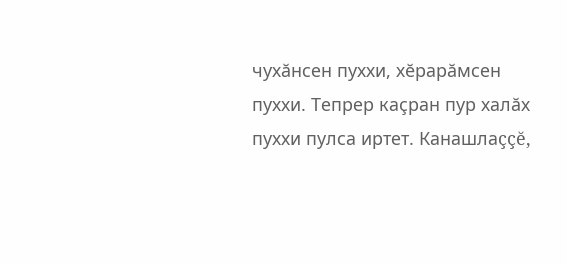чухăнсен пуххи, хĕрарăмсен пуххи. Тепрер каçран пур халăх пуххи пулса иртет. Канашлаççĕ,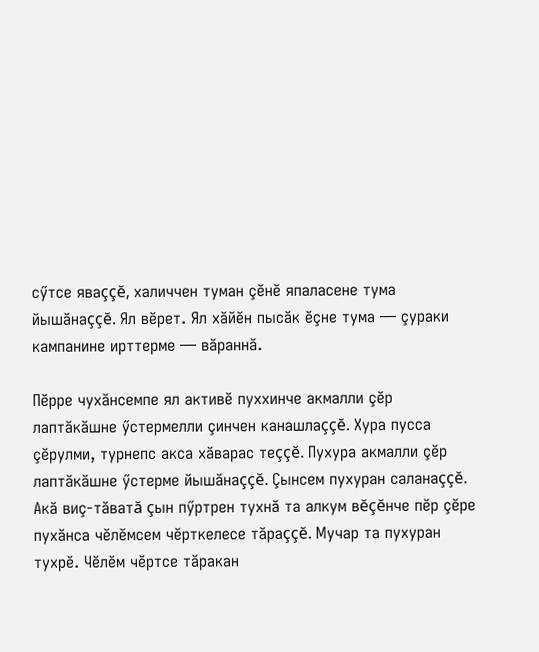сӳтсе яваççĕ, халиччен туман çĕнĕ япаласене тума йышăнаççĕ. Ял вĕрет. Ял хăйĕн пысăк ĕçне тума — çураки кампанине ирттерме — вăраннă.

Пĕрре чухăнсемпе ял активĕ пуххинче акмалли çĕр лаптăкăшне ӳстермелли çинчен канашлаççĕ. Хура пусса çĕрулми, турнепс акса хăварас теççĕ. Пухура акмалли çĕр лаптăкăшне ӳстерме йышăнаççĕ. Çынсем пухуран саланаççĕ. Акă виç-тăватă çын пӳртрен тухнă та алкум вĕçĕнче пĕр çĕре пухăнса чĕлĕмсем чĕрткелесе тăраççĕ. Мучар та пухуран тухрĕ. Чĕлĕм чĕртсе тăракан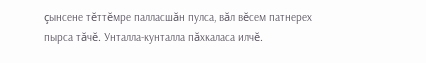çынсене тĕттĕмре палласшăн пулса, вăл вĕсем патнерех пырса тăчĕ. Унталла-кунталла пăхкаласа илчĕ.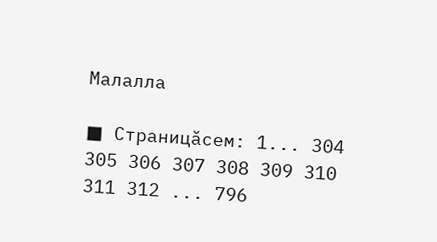Малалла

■ Страницăсем: 1... 304 305 306 307 308 309 310 311 312 ... 796